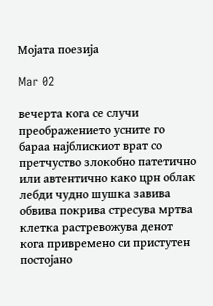Мојата поезија

Mar 02

вечерта кога се случи преображението усните го бараа најблискиот врат со претчуство злокобно патетично или автентично како црн облак лебди чудно шушка завива обвива покрива стресува мртва клетка растревожува денот кога привремено си пристутен постојано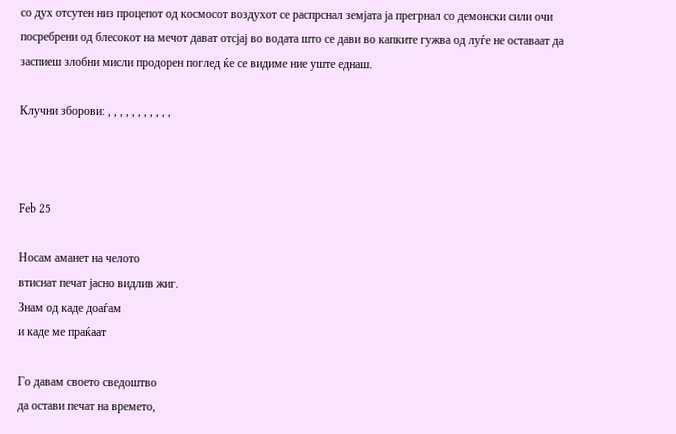со дух отсутен низ процепот од космосот воздухот се распрснал земјата ја прегрнал со демонски сили очи посребрени од блесокот на мечот дават отсјај во водата што се дави во капките гужва од луѓе не оставаат да заспиеш злобни мисли продорен поглед ќе се видиме ние уште еднаш.

Клучни зборови: , , , , , , , , , , ,



Feb 25

Носам аманет на челото
втиснат печат јасно видлив жиг.
Знам од каде доаѓам
и каде ме праќаат

Го давам своето сведоштво
да остави печат на времето,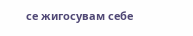се жигосувам себе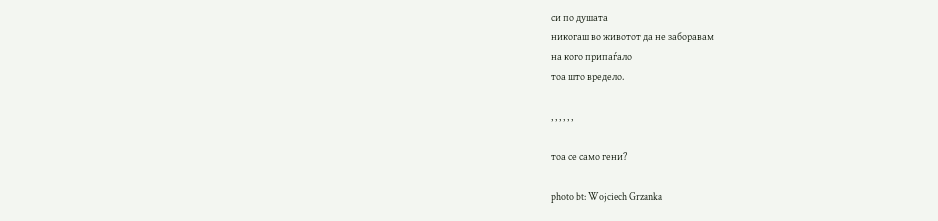си по душата
никогаш во животот да не заборавам
на кого припаѓало
тоа што вредело.

, , , , , ,

тоа се само гени?

photo bt: Wojciech Grzanka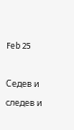Feb 25

Седев и следев и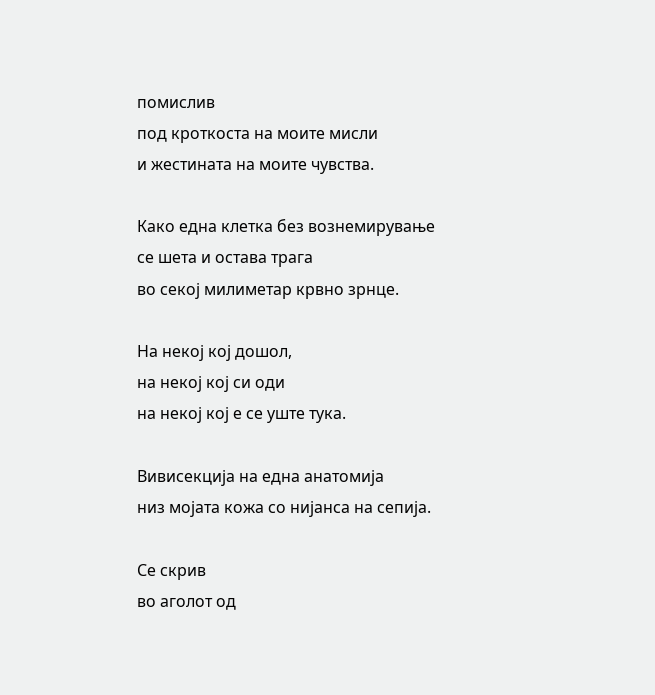помислив
под кроткоста на моите мисли
и жестината на моите чувства.

Како една клетка без вознемирување
се шета и остава трага
во секој милиметар крвно зрнце.

На некој кој дошол,
на некој кој си оди
на некој кој е се уште тука.

Вивисекција на една анатомија
низ мојата кожа со нијанса на сепија.

Се скрив
во аголот од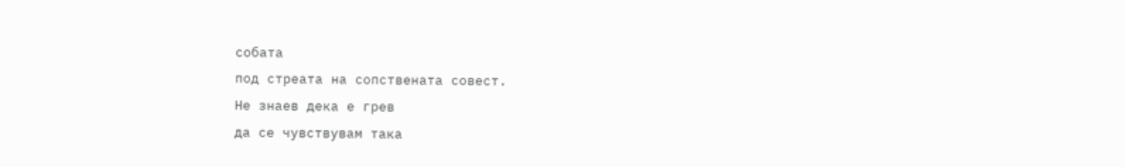собата
под стреата на сопствената совест.
Не знаев дека е грев
да се чувствувам така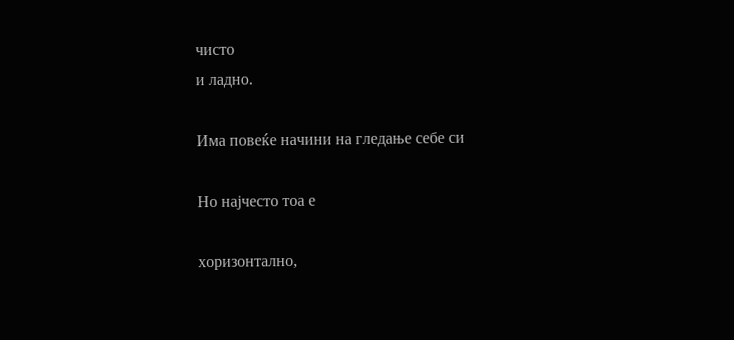чисто
и ладно.

Има повеќе начини на гледање себе си

Но најчесто тоа е

хоризонтално,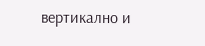вертикално и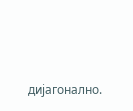дијагонално.